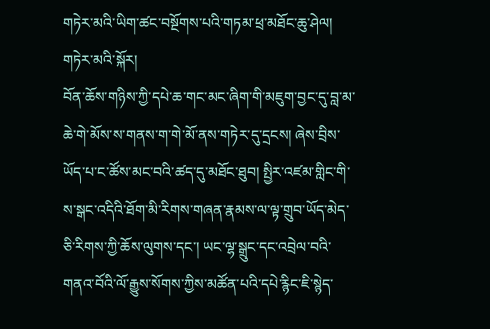གཏེར་མའི་ཡིག་ཚང་བསྔོགས་པའི་གཏམ་ཕྲ་མཐོང་ཆུ་ཤེལ།
གཏེར་མའི་སྐོར།
བོན་ཆོས་གཉིས་ཀྱི་དཔེ་ཆ་གང་མང་ཞིག་གི་མཇུག་བྱང་དུ་བླ་མ་ཆེ་གེ་མོས་ས་གནས་ག་གེ་མོ་ནས་གཏེར་དུ་དྲངས། ཞེས་བྲིས་ཡོད་པ་ང་ཚོས་མང་བའི་ཚད་དུ་མཐོང་ཐུབ། སྤྱིར་འཛམ་གླིང་གི་ས་སྒང་འདིའི་ཐོག་མི་རིགས་གཞན་རྣམས་ལ་ལྟ་གྲུབ་ཡོད་མེད་ཅི་རིགས་ཀྱི་ཆོས་ལུགས་དང་། ཡང་ལྷ་སྒྲུང་དང་འབྲེལ་བའི་གནའ་བོའི་ལོ་རྒྱུས་སོགས་ཀྱིས་མཚོན་པའི་དཔེ་རྙིང་ཇི་སྙེད་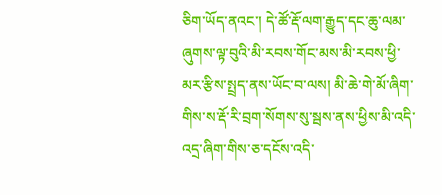ཅིག་ཡོད་ནའང་། དེ་ཚོ་རྡོ་ལག་རྒྱུད་དང་ཆུ་ལམ་ཞུགས་ལྟ་བུའི་མི་རབས་གོང་མས་མི་རབས་ཕྱི་མར་རྩིས་སྤྲད་ནས་ཡོང་བ་ལས། མི་ཆེ་གེ་མོ་ཞིག་གིས་ས་རྡོ་རི་བྲག་སོགས་སུ་སྦས་ནས་ཕྱིས་མི་འདི་འདྲ་ཞིག་གིས་ཅ་དངོས་འདི་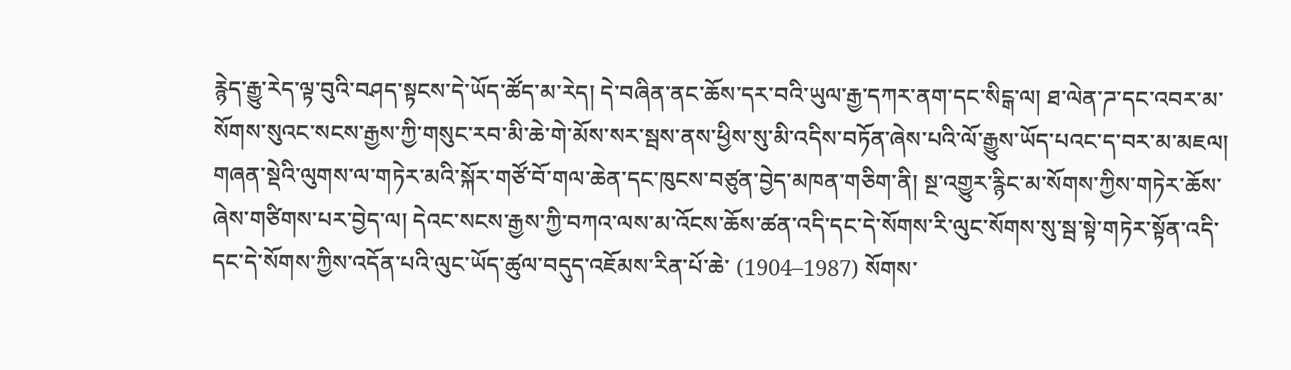རྙེད་རྒྱུ་རེད་ལྟ་བུའི་བཤད་སྟངས་དེ་ཡོད་ཚོད་མ་རེད། དེ་བཞིན་ནང་ཆོས་དར་བའི་ཡུལ་རྒྱ་དཀར་ནག་དང་སིངྒ་ལ། ཐ་ལེན་ཌ་དང་འབར་མ་སོགས་སུའང་སངས་རྒྱས་ཀྱི་གསུང་རབ་མི་ཆེ་གེ་མོས་སར་སྦས་ནས་ཕྱིས་སུ་མི་འདིས་བཏོན་ཞེས་པའི་ལོ་རྒྱུས་ཡོད་པའང་ད་བར་མ་མཇལ།
གཞན་སྡེའི་ལུགས་ལ་གཏེར་མའི་སྐོར་གཙོ་བོ་གལ་ཆེན་དང་ཁུངས་བཙུན་བྱེད་མཁན་གཅིག་ནི། སྔ་འགྱུར་རྙིང་མ་སོགས་ཀྱིས་གཏེར་ཆོས་ཞེས་གཙིགས་པར་བྱེད་ལ། དེའང་སངས་རྒྱས་ཀྱི་བཀའ་ལས་མ་འོངས་ཆོས་ཚན་འདི་དང་དེ་སོགས་རི་ལུང་སོགས་སུ་སྦ་སྟེ་གཏེར་སྟོན་འདི་དང་དེ་སོགས་ཀྱིས་འདོན་པའི་ལུང་ཡོད་ཚུལ་བདུད་འཇོམས་རིན་པོ་ཆེ་ (1904–1987) སོགས་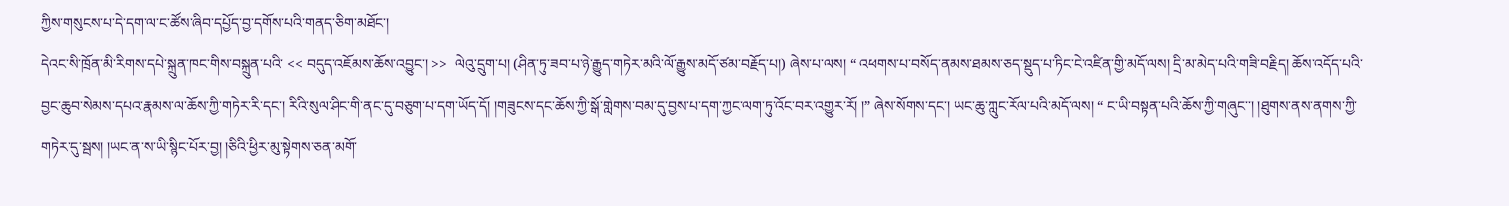ཀྱིས་གསུངས་པ་དེ་དག་ལ་ང་ཚོས་ཞིབ་དཔྱོད་བྱ་དགོས་པའི་གནད་ཅིག་མཐོང་།
དེའང་སི་ཁྲོན་མི་རིགས་དཔེ་སྐྲུན་ཁང་གིས་བསྐྲུན་པའི་ << བདུད་འཇོམས་ཆོས་འབྱུང་། >>  ལེའུ་དྲུག་པ། (ཤིན་ཏུ་ཟབ་པ་ཉེ་རྒྱུད་གཏེར་མའི་ལོ་རྒྱུས་མདོ་ཙམ་བརྗོད་པ།) ཞེས་པ་ལས། “ འཕགས་པ་བསོད་ནམས་ཐམས་ཅད་སྡུད་པ་ཏིང་ངེ་འཛིན་གྱི་མདོ་ལས། དྲི་མ་མེད་པའི་གཟི་བརྗིད། ཆོས་འདོད་པའི་བྱང་ཆུབ་སེམས་དཔའ་རྣམས་ལ་ཆོས་ཀྱི་གཏེར་རི་དང་། རིའི་སུལ་ཤིང་གི་ནང་དུ་བཅུག་པ་དག་ཡོད་དོ། །གཟུངས་དང་ཆོས་ཀྱི་སྒོ་གླེགས་བམ་དུ་བྱས་པ་དག་ཀྱང་ལག་ཏུ་འོང་བར་འགྱུར་རོ། །” ཞེས་སོགས་དང་། ཡང་ཆུ་ཀླུང་རོལ་པའི་མདོ་ལས། “ ང་ཡི་བསྟན་པའི་ཆོས་ཀྱི་གཞུང་་། །ཐུགས་ནས་ནགས་ཀྱི་གཏེར་དུ་སྦས། །ཡང་ན་ས་ཡི་སྙིང་པོར་བྱ། །ཅིའི་ཕྱིར་མུ་སྟེགས་ཅན་མགོ་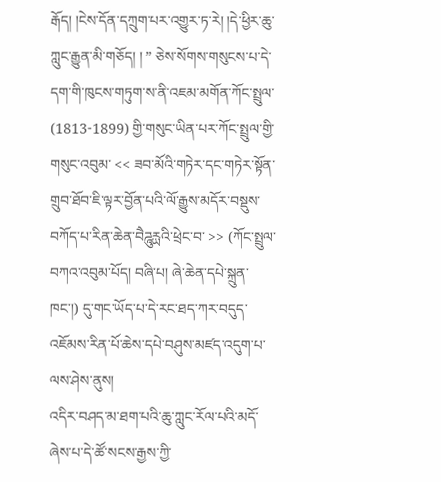རྒོད། །ངེས་དོན་དཀྲུག་པར་འགྱུར་ཏ་རེ། །དེ་ཕྱིར་ཆུ་ཀླུང་རྒྱུན་མི་གཅོད། ། ” ཅེས་སོགས་གསུངས་པ་དེ་དག་གི་ཁུངས་གཏུག་ས་ནི་འཇམ་མགོན་ཀོང་སྤྲུལ་ (1813-1899) གྱི་གསུང་ཡིན་པར་ཀོང་སྤྲུལ་གྱི་གསུང་འབུམ་ << ཟབ་མོའི་གཏེར་དང་གཏེར་སྟོན་གྲུབ་ཐོབ་ཇི་ལྟར་བྱོན་པའི་ལོ་རྒྱུས་མདོར་བསྡུས་བཀོད་པ་རིན་ཆེན་བཻཌཱུརྻའི་ཕྲེང་བ་ >> (ཀོང་སྤྲུལ་བཀའ་འབུམ་པོད། བཞི་པ། ཞེ་ཆེན་དཔེ་སྐྲུན་ཁང་།) དུ་གང་ཡོད་པ་དེ་རང་ཐད་ཀར་བདུད་འཇོམས་རིན་པོ་ཆེས་དཔེ་བཤུས་མཛད་འདུག་པ་ལས་ཤེས་ནུས།
འདིར་བཤད་མ་ཐག་པའི་ཆུ་ཀླུང་རོལ་པའི་མདོ་ཞེས་པ་དེ་ཚོ་སངས་རྒྱས་ཀྱི་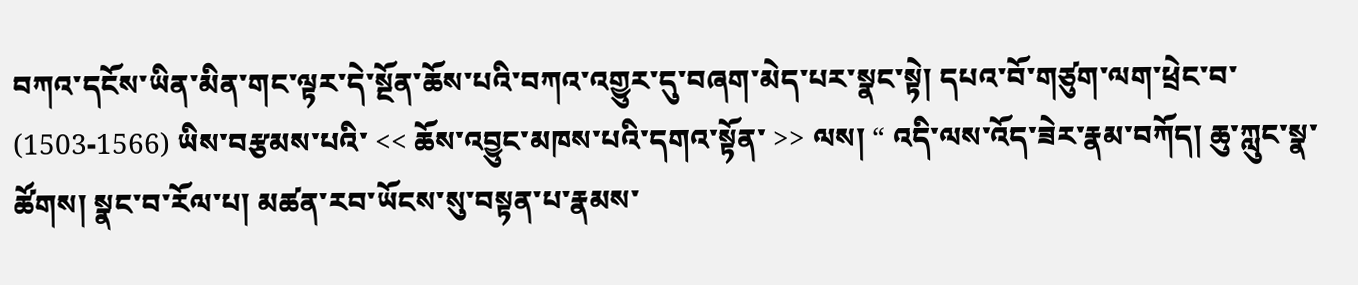བཀའ་དངོས་ཡིན་མིན་གང་ལྟར་དེ་སྔོན་ཆོས་པའི་བཀའ་འགྱུར་དུ་བཞག་མེད་པར་སྣང་སྟེ། དཔའ་བོ་གཙུག་ལག་ཕྲེང་བ་ (1503-1566) ཡིས་བརྩམས་པའི་ << ཆོས་འབྱུང་མཁས་པའི་དགའ་སྟོན་ >> ལས། “ འདི་ལས་འོད་ཟེར་རྣམ་བཀོད། ཆུ་ཀླུང་སྣ་ཚོགས། སྣང་བ་རོལ་པ། མཚན་རབ་ཡོངས་སུ་བསྟན་པ་རྣམས་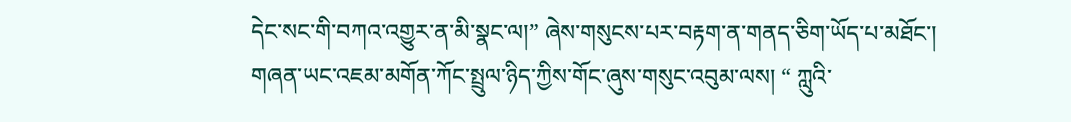དེང་སང་གི་བཀའ་འགྱུར་ན་མི་སྣང་ལ།” ཞེས་གསུངས་པར་བརྟག་ན་གནད་ཅིག་ཡོད་པ་མཐོང་།
གཞན་ཡང་འཇམ་མགོན་ཀོང་སྤྲུལ་ཉིད་ཀྱིས་གོང་ཞུས་གསུང་འབུམ་ལས། “ ཀླུའི་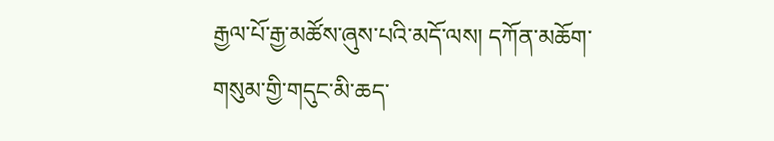རྒྱལ་པོ་རྒྱ་མཚོས་ཞུས་པའི་མདོ་ལས། དཀོན་མཆོག་གསུམ་གྱི་གདུང་མི་ཆད་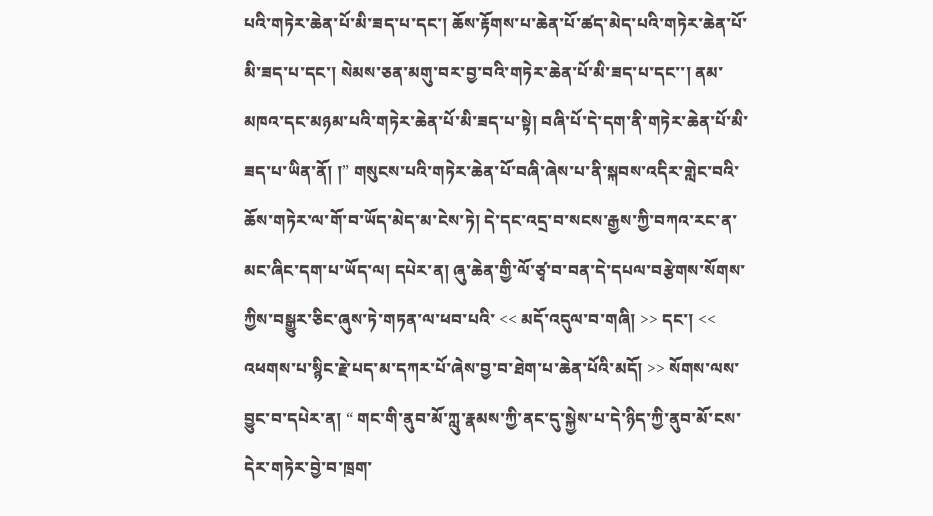པའི་གཏེར་ཆེན་པོ་མི་ཟད་པ་དང་། ཆོས་རྟོགས་པ་ཆེན་པོ་ཚད་མེད་པའི་གཏེར་ཆེན་པོ་མི་ཟད་པ་དང་། སེམས་ཅན་མགུ་བར་བྱ་བའི་གཏེར་ཆེན་པོ་མི་ཟད་པ་དང་་། ནམ་མཁའ་དང་མཉམ་པའི་གཏེར་ཆེན་པོ་མི་ཟད་པ་སྟེ། བཞི་པོ་དེ་དག་ནི་གཏེར་ཆེན་པོ་མི་ཟད་པ་ཡིན་ནོ། །” གསུངས་པའི་གཏེར་ཆེན་པོ་བཞི་ཞེས་པ་ནི་སྐབས་འདིར་གླེང་བའི་ཆོས་གཏེར་ལ་གོ་བ་ཡོད་མེད་མ་ངེས་ཏེ། དེ་དང་འདྲ་བ་སངས་རྒྱས་ཀྱི་བཀའ་རང་ན་མང་ཞིང་དག་པ་ཡོད་ལ། དཔེར་ན། ཞུ་ཆེན་གྱི་ལོ་ཙྭ་བ་བན་དེ་དཔལ་བརྩེགས་སོགས་ཀྱིས་བསྒྱུར་ཅིང་ཞུས་ཏེ་གཏན་ལ་ཕབ་པའི་ << མདོ་འདུལ་བ་གཞི། >> དང་། << འཕགས་པ་སྙིང་རྗེ་པད་མ་དཀར་པོ་ཞེས་བྱ་བ་ཐེག་པ་ཆེན་པོའི་མདོ། >> སོགས་ལས་བྱུང་བ་དཔེར་ན། “ གང་གི་ནུབ་མོ་ཀླུ་རྣམས་ཀྱི་ནང་དུ་སྐྱེས་པ་དེ་ཉིད་ཀྱི་ནུབ་མོ་ངས་དེར་གཏེར་བྱེ་བ་ཁྲག་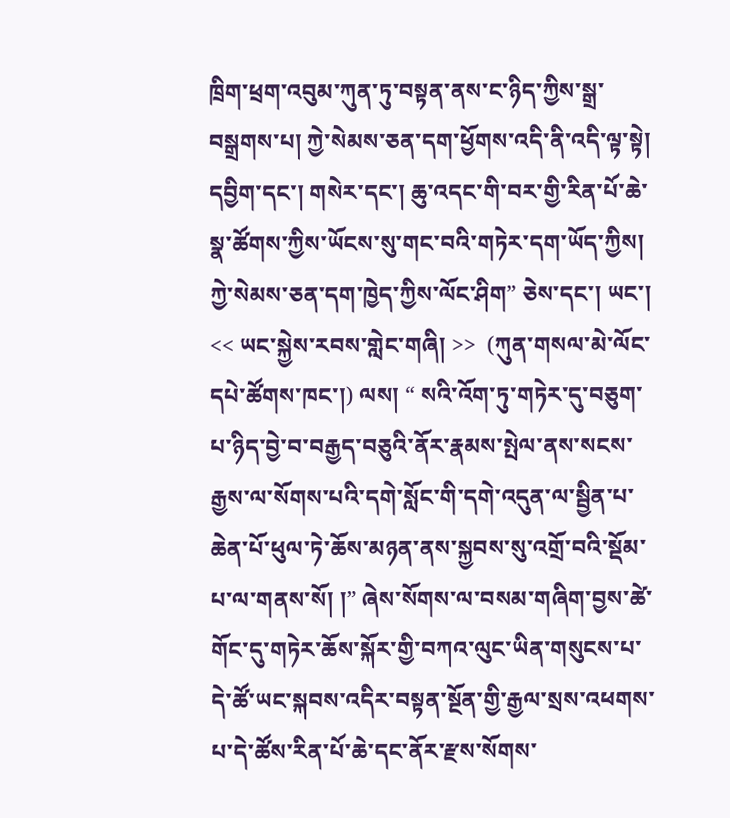ཁྲིག་ཕྲག་འབུམ་ཀུན་ཏུ་བསྟན་ནས་ང་ཉིད་ཀྱིས་སྒྲ་བསྒྲགས་པ། ཀྱེ་སེམས་ཅན་དག་ཕྱོགས་འདི་ནི་འདི་ལྟ་སྟེ། དབྱིག་དང་། གསེར་དང་། ཆུ་འདང་གི་བར་གྱི་རིན་པོ་ཆེ་སྣ་ཚོགས་ཀྱིས་ཡོངས་སུ་གང་བའི་གཏེར་དག་ཡོད་ཀྱིས། ཀྱེ་སེམས་ཅན་དག་ཁྱེད་ཀྱིས་ལོང་ཤིག” ཅེས་དང་། ཡང་། << ཡང་སྐྱེས་རབས་གླེང་གཞི། >>  (ཀུན་གསལ་མེ་ལོང་དཔེ་ཚོགས་ཁང་།) ལས། “ སའི་འོག་ཏུ་གཏེར་དུ་བཅུག་པ་ཉིད་བྱེ་བ་བརྒྱད་བཅུའི་ནོར་རྣམས་སྤེལ་ནས་སངས་རྒྱས་ལ་སོགས་པའི་དགེ་སློང་གི་དགེ་འདུན་ལ་སྦྱིན་པ་ཆེན་པོ་ཕུལ་ཏེ་ཆོས་མཉན་ནས་སྐྱབས་སུ་འགྲོ་བའི་སྡོམ་པ་ལ་གནས་སོ། །” ཞེས་སོགས་ལ་བསམ་གཞིག་བྱས་ཚེ་གོང་དུ་གཏེར་ཆོས་སྐོར་གྱི་བཀའ་ལུང་ཡིན་གསུངས་པ་དེ་ཚོ་ཡང་སྐབས་འདིར་བསྟན་སྔོན་གྱི་རྒྱལ་སྲས་འཕགས་པ་དེ་ཚོས་རིན་པོ་ཆེ་དང་ནོར་རྫས་སོགས་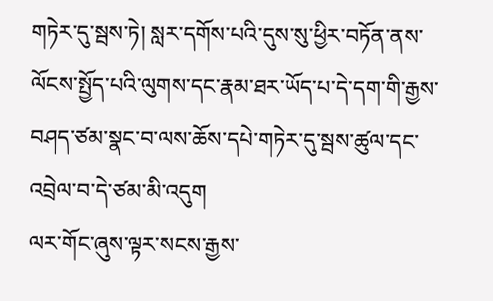གཏེར་དུ་སྦས་ཏེ། སླར་དགོས་པའི་དུས་སུ་ཕྱིར་བཏོན་ནས་ལོངས་སྤྱོད་པའི་ལུགས་དང་རྣམ་ཐར་ཡོད་པ་དེ་དག་གི་རྒྱས་བཤད་ཙམ་སྣང་བ་ལས་ཆོས་དཔེ་གཏེར་དུ་སྦས་ཚུལ་དང་འབྲེལ་བ་དེ་ཙམ་མི་འདུག
ལར་གོང་ཞུས་ལྟར་སངས་རྒྱས་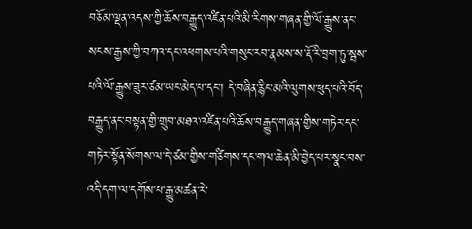བཅོམ་ལྡན་འདས་ཀྱི་ཆོས་བརྒྱུད་འཛིན་པའི་མི་རིགས་གཞན་གྱི་ལོ་རྒྱུས་ནང་སངས་རྒྱས་ཀྱི་བཀའ་དང་འཕགས་པའི་གསུང་རབ་རྣམས་ས་རྡོ་རི་བྲག་ཏུ་སྦས་པའི་ལོ་རྒྱུས་ཟུར་ཙམ་ཡང་མེད་པ་དང་། དེ་བཞིན་རྙིང་མའི་ལུགས་ཕུད་པའི་བོད་བརྒྱུད་ནང་བསྟན་གྱི་གྲུབ་མཐའ་འཛིན་པའི་ཆོས་བརྒྱུད་གཞན་གྱིས་གཏེར་དང་གཏེར་སྟོན་སོགས་ལ་དེ་ཙམ་གྱིས་གཙིགས་དང་གལ་ཆེན་མི་བྱེད་པར་སྣང་བས་འདི་དག་ལ་དགོས་པ་རྒྱུ་མཚན་རེ་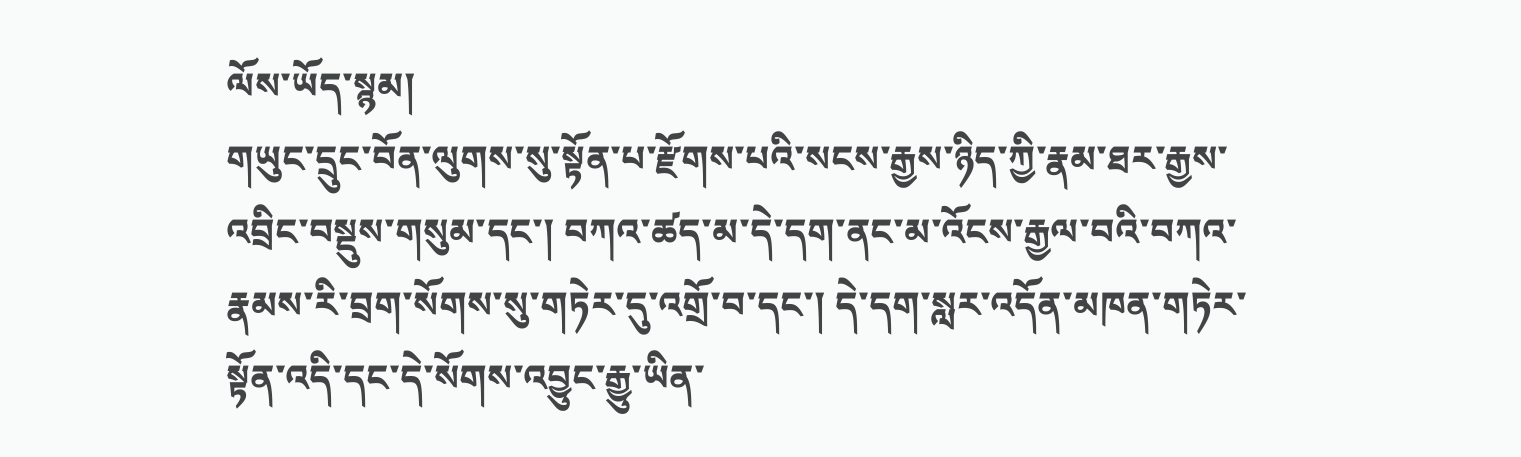ལོས་ཡོད་སྙམ།
གཡུང་དྲུང་བོན་ལུགས་སུ་སྟོན་པ་རྫོགས་པའི་སངས་རྒྱས་ཉིད་ཀྱི་རྣམ་ཐར་རྒྱས་འབྲིང་བསྡུས་གསུམ་དང་། བཀའ་ཚད་མ་དེ་དག་ནང་མ་འོངས་རྒྱལ་བའི་བཀའ་རྣམས་རི་བྲག་སོགས་སུ་གཏེར་དུ་འགྲོ་བ་དང་། དེ་དག་སླར་འདོན་མཁན་གཏེར་སྟོན་འདི་དང་དེ་སོགས་འབྱུང་རྒྱུ་ཡིན་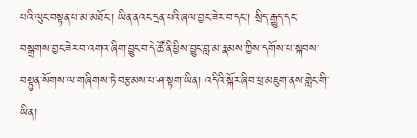པའི་ལུང་བསྟན་པ་མ་མཐོང་། ཡིན་ནའང་དྲན་པའི་ཞལ་བྱང་ཟེར་བ་དང་། སྲིད་རྒྱུད་དང་བསྒྲགས་བྱང་ཟེར་བ་འགའ་ཞིག་བྱུང་བ་དེ་ཚོ་ནི་ཕྱིས་བྱུང་བླ་མ་རྣམས་ཀྱིས་དགོས་པ་སྐབས་བསྟུན་སོགས་ལ་གཞིགས་ཏེ་བརྩམས་པ་ཤ་སྟག་ཡིན། འདིའི་སྐོར་ཞིབ་ཕྲ་མཇུག་ནས་གླེང་གི་ཡིན།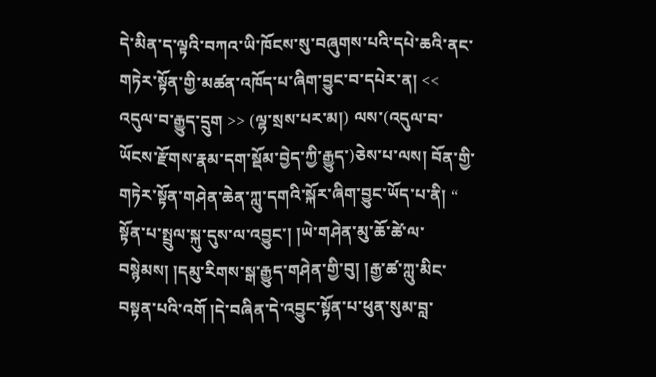དེ་མིན་ད་ལྟའི་བཀའ་ཡི་ཁོངས་སུ་བཞུགས་པའི་དཔེ་ཆའི་ནང་གཏེར་སྟོན་གྱི་མཚན་འཁོད་པ་ཞིག་བྱུང་བ་དཔེར་ན། << འདུལ་བ་རྒྱུད་དྲུག >> (ལྷ་སྲས་པར་མ།) ལས་(འདུལ་བ་ཡོངས་རྫོགས་རྣམ་དག་སྡོམ་བྱེད་ཀྱི་རྒྱུད་)ཅེས་པ་ལས། བོན་གྱི་གཏེར་སྟོན་གཤེན་ཆེན་ཀླུ་དགའི་སྐོར་ཞིག་བྱུང་ཡོད་པ་ནི། “ སྟོན་པ་སྤྲུལ་སྐུ་དུས་ལ་འབྱུང་། །ཡེ་གཤེན་མུ་ཆོ་ཚེ་ལ་བསྙེམས། །དམུ་རིགས་སྒ་རྒྱུད་གཤེན་གྱི་བུ། །རྒྱ་ཚ་ཀླུ་མིང་བསྟན་པའི་འགོ །དེ་བཞིན་དེ་འབྱུང་སྟོན་པ་ཕུན་སུམ་བླ་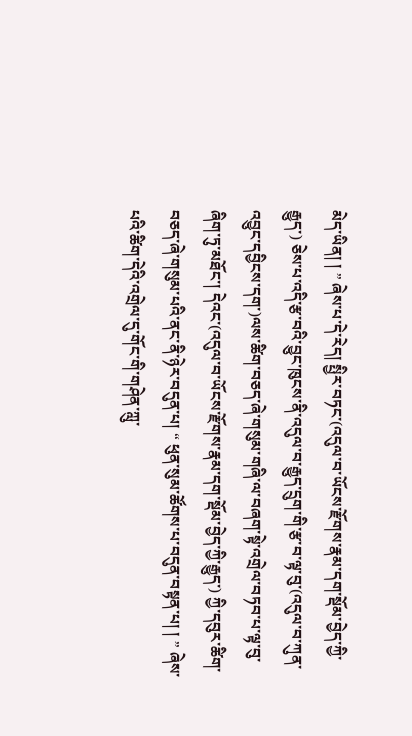མེད་ཡིན། ། ” ཞེས་པ་དེ་རེད། སྤྱིར་བཏང་(འདུལ་བ་ཡོངས་རྫོགས་རྣམ་དག་སྡོམ་བྱེད་ཀྱི་རྒྱུད་) ཅེས་པ་འདི་རྩ་བའི་བྱུང་ཁུངས་ནི་འདུལ་བ་རྒྱུད་དྲུག་གི་རྩ་བ་ལྟ་བུ་(འདུལ་བ་ཀུན་འབྱུང་དབྱིངས་དག་)ལས་ཚིག་བཅད་ཞེ་གསུམ་གཞི་ལ་བཞག་སྟེ་འགྲེལ་བཏབ་པ་ལྟ་བུ་ཞིག་ཏུ་མཐོང་། དེའང་(འདུལ་བ་ཡོངས་རྫོགས་རྣམ་དག་སྡོམ་བྱེད་ཀྱི་རྒྱུད་) ཀྱི་དབུར་ཚིག་བཅད་ཞེ་གསུམ་པའི་ནང་ནི་ཉེར་བདུན་པ། “ ཕུན་སུམ་ཚོགས་པ་བདུན་བསྟན་པ། ། ” ཞེས་པའི་ཚིག་དེའི་འགྲེལ་དུ་གོང་གི་གཤེན་ཀླུ་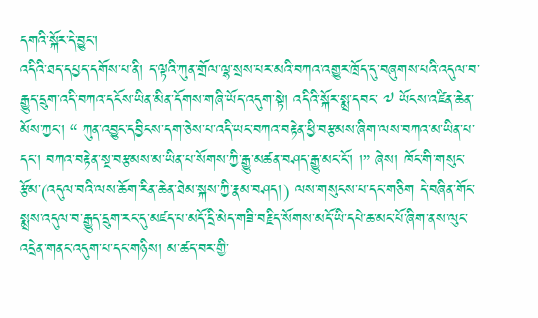དགའི་སྐོར་དེ་བྱུང་།
འདིའི་ཐད་དཔྱད་དགོས་པ་ནི། ད་ལྟའི་ཀུན་གྲོལ་ལྷ་སྲས་པར་མའི་བཀའ་འགྱུར་ཁྲོད་དུ་བཞུགས་པའི་འདུལ་བ་རྒྱུད་དྲུག་འདི་བཀའ་དངོས་ཡིན་མིན་དོགས་གཞི་ཡོད་འདུག་སྟེ། འདིའི་སྐོར་སྨྲ་དབང་ ༧ ཡོངས་འཛིན་ཆེན་མོས་ཀྱང་། “ ཀུན་འབྱུང་དབྱིངས་དག་ཅེས་པ་འདི་ཡང་བཀའ་བརྟེན་ཕྱི་བརྩམས་ཞིག་ལས་བཀའ་མ་ཡིན་པ་དང་། བཀའ་བརྟེན་སྔ་བརྩམས་མ་ཡིན་པ་སོགས་ཀྱི་རྒྱུ་མཚན་བཤད་རྒྱུ་མང་ངོ་། །” ཞེས། ཁོང་གི་གསུང་རྩོམ་(འདུལ་བའི་ལས་ཆོག་རིན་ཆེན་ཐེམ་སྐས་ཀྱི་རྣམ་བཤད།) ལས་གསུངས་པ་དང་གཅིག དེ་བཞིན་གོང་སྨྲས་འདུལ་བ་རྒྱུད་དྲུག་རང་དུ་མཛད་པ་མདོ་དྲི་མེད་གཟི་བརྗིད་སོགས་མདོ་ཡི་དཔེ་ཆ་མང་པོ་ཞིག་ནས་ལུང་འདྲེན་གནང་འདུག་པ་དང་གཉིས། མ་ཚད་བར་གྱི་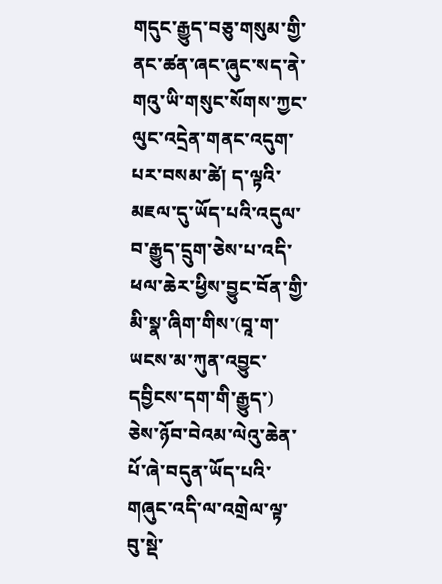གདུང་རྒྱུད་བཅུ་གསུམ་གྱི་ནང་ཚན་ཞང་ཞུང་སད་ནེ་གའུ་ཡི་གསུང་སོགས་ཀྱང་ལུང་འདྲེན་གནང་འདུག་པར་བསམ་ཚེ། ད་ལྟའི་མཇལ་དུ་ཡོད་པའི་འདུལ་བ་རྒྱུད་དྲུག་ཅེས་པ་འདི་ཕལ་ཆེར་ཕྱིས་བྱུང་བོན་གྱི་མི་སྣ་ཞིག་གིས་(བཱ་ག་ཡངས་མ་ཀུན་འབྱུང་དབྱིངས་དག་གི་རྒྱུད་) ཅེས་ཉོབ་བེའམ་ལེའུ་ཆེན་པོ་ཞེ་བདུན་ཡོད་པའི་གཞུང་འདི་ལ་འགྲེལ་ལྟ་བུ་སྡེ་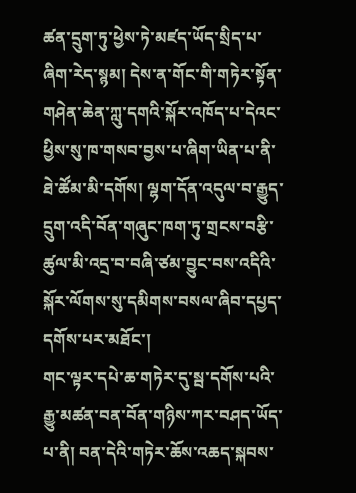ཚན་དྲུག་ཏུ་ཕྱེས་ཏེ་མཛད་ཡོད་སྲིད་པ་ཞིག་རེད་སྙམ། དེས་ན་གོང་གི་གཏེར་སྟོན་གཤེན་ཆེན་ཀླུ་དགའི་སྐོར་འཁོད་པ་དེའང་ཕྱིས་སུ་ཁ་གསབ་བྱས་པ་ཞིག་ཡིན་པ་ནི་ཐེ་ཚོམ་མི་དགོས། ལྷག་དོན་འདུལ་བ་རྒྱུད་དྲུག་འདི་བོན་གཞུང་ཁག་ཏུ་གྲངས་བརྩི་ཚུལ་མི་འདྲ་བ་བཞི་ཙམ་བྱུང་བས་འདིའི་སྐོར་ལོགས་སུ་དམིགས་བསལ་ཞིབ་དཔྱད་དགོས་པར་མཐོང་།
གང་ལྟར་དཔེ་ཆ་གཏེར་དུ་སྦ་དགོས་པའི་རྒྱུ་མཚན་བན་བོན་གཉིས་ཀར་བཤད་ཡོད་པ་ནི། བན་དེའི་གཏེར་ཆོས་འཆད་སྐབས་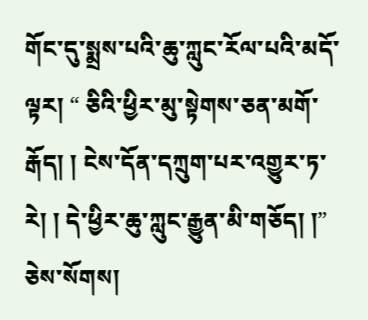གོང་དུ་སྨྲས་པའི་ཆུ་ཀླུང་རོལ་པའི་མདོ་ལྟར། “ ཅིའི་ཕྱིར་མུ་སྟེགས་ཅན་མགོ་རྒོད། ། ངེས་དོན་དཀྲུག་པར་འགྱུར་ཏ་རེ། ། དེ་ཕྱིར་ཆུ་ཀླུང་རྒྱུན་མི་གཅོད། །” ཅེས་སོགས།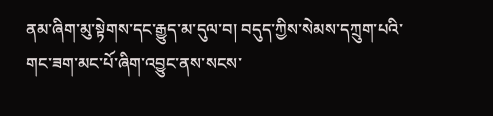ནམ་ཞིག་མུ་སྟེགས་དང་རྒྱུད་མ་དུལ་བ། བདུད་ཀྱིས་སེམས་དཀྲུག་པའི་གང་ཟག་མང་པོ་ཞིག་འབྱུང་ནས་སངས་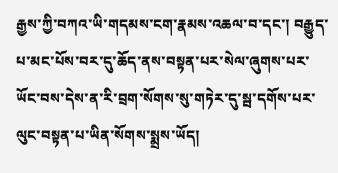རྒྱས་ཀྱི་བཀའ་ཡི་གདམས་ངག་རྣམས་འཆལ་བ་དང་། བརྒྱུད་པ་མང་པོས་བར་དུ་ཆོད་ནས་བསྟན་པར་སེལ་ཞུགས་པར་ཡོང་བས་དེས་ན་རི་བྲག་སོགས་སུ་གཏེར་དུ་སྦ་དགོས་པར་ལུང་བསྟན་པ་ཡིན་སོགས་སྨྲས་ཡོད།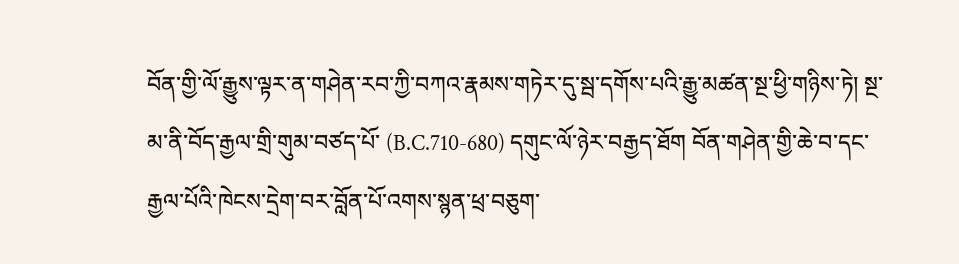བོན་གྱི་ལོ་རྒྱུས་ལྟར་ན་གཤེན་རབ་ཀྱི་བཀའ་རྣམས་གཏེར་དུ་སྦ་དགོས་པའི་རྒྱུ་མཚན་སྔ་ཕྱི་གཉིས་ཏེ། སྔ་མ་ནི་བོད་རྒྱལ་གྲི་གུམ་བཙད་པོ་ (B.C.710-680) དགུང་ལོ་ཉེར་བརྒྱད་ཐོག བོན་གཤེན་གྱི་ཆེ་བ་དང་རྒྱལ་པོའི་ཁེངས་དྲེག་བར་བློན་པོ་འགས་སྙན་ཕྲ་བཅུག་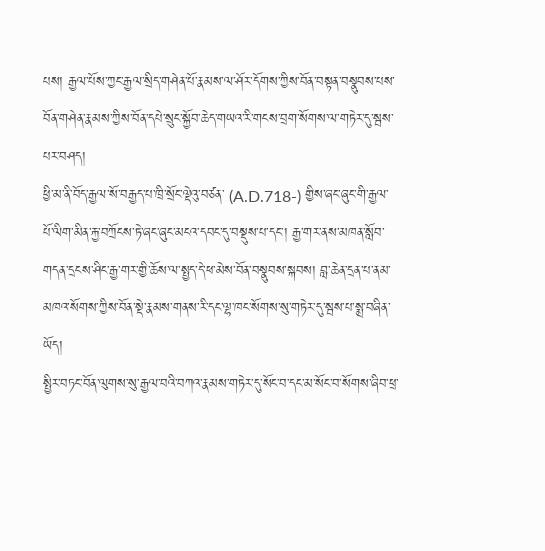པས། རྒྱལ་པོས་ཀྱང་རྒྱལ་སྲིད་གཤེན་པོ་རྣམས་ལ་ཤོར་དོགས་ཀྱིས་བོན་བསྟན་བསྣུབས་པས་བོན་གཤེན་རྣམས་ཀྱིས་བོན་དཔེ་སྲུང་སྐྱོབ་ཆེད་གཡའ་རི་གངས་བྲག་སོགས་ལ་གཏེར་དུ་སྦས་པར་བཤད།
ཕྱི་མ་ནི་བོད་རྒྱལ་སོ་བརྒྱད་པ་ཁྲི་སྲོང་ལྡེའུ་བཙན་ (A.D.718-) གྱིས་ཞང་ཞུང་གི་རྒྱལ་པོ་ལིག་མིན་རྐྱ་བཀྲོངས་ཏེ་ཞང་ཞུང་མངའ་དབང་དུ་བསྡུས་པ་དང་། རྒྱ་གར་ནས་མཁན་སློབ་གདན་དྲངས་ཤིང་རྒྱ་གར་གྱི་ཆོས་ལ་སྤྱད་དེ་ཕ་མེས་བོན་བསྣུབས་སྐབས། བླ་ཆེན་དྲན་པ་ནམ་མཁའ་སོགས་ཀྱིས་བོན་སྡེ་རྣམས་གནས་རི་དང་ལྷ་ཁང་སོགས་སུ་གཏེར་དུ་སྦས་པ་སྨྲ་བཞིན་ཡོད།
སྤྱིར་བཏང་བོན་ལུགས་སུ་རྒྱལ་བའི་བཀའ་རྣམས་གཏེར་དུ་སོང་བ་དང་མ་སོང་བ་སོགས་ཞིབ་ཕྲ་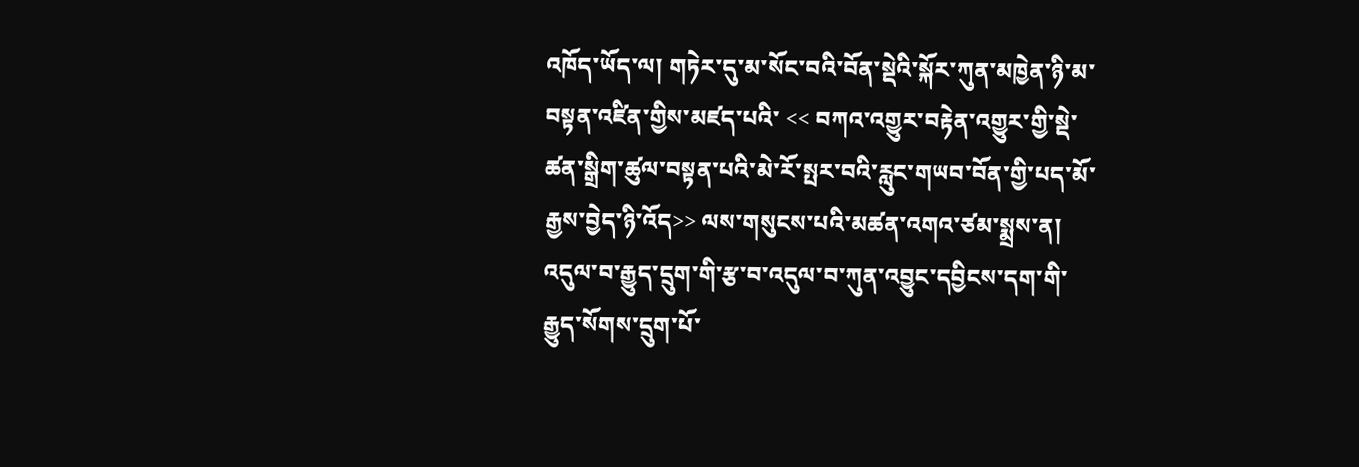འཁོད་ཡོད་ལ། གཏེར་དུ་མ་སོང་བའི་བོན་སྡེའི་སྐོར་ཀུན་མཁྱེན་ཉི་མ་བསྟན་འཛིན་གྱིས་མཛད་པའི་ << བཀའ་འགྱུར་བརྟེན་འགྱུར་གྱི་སྡེ་ཚན་སྒྲིག་ཚུལ་བསྟན་པའི་མེ་རོ་སྤར་བའི་རླུང་གཡབ་བོན་གྱི་པད་མོ་རྒྱས་བྱེད་ཉི་འོད>> ལས་གསུངས་པའི་མཚན་འགའ་ཙམ་སྨྲས་ན། འདུལ་བ་རྒྱུད་དྲུག་གི་རྩ་བ་འདུལ་བ་ཀུན་འབྱུང་དབྱིངས་དག་གི་རྒྱུད་སོགས་དྲུག་པོ་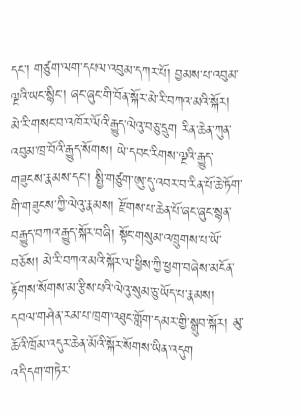དང་། གཙུག་ལག་དཔལ་འབུམ་དཀར་པོ། བྱམས་པ་འབུམ་ལྔའི་ཡང་སྙིང་། ཞང་ཞུང་གི་བོན་སྐོར་མེ་རི་བཀའ་མའི་སྐོར། མེ་རི་གསང་བ་འཁོར་ལོའི་རྒྱུད་ལེའུ་བཅུ་དྲུག རིན་ཆེན་ཀུན་འབུམ་ཁྲ་བོའི་རྒྱུད་སོགས། ཡེ་དབང་རིགས་ལྔའི་རྒྱུད་གཟུངས་རྣམས་དང་། སྤྱི་གཙུག་ཨུ་དུ་འབར་བ་རིན་པོ་ཆེ་ཏོག་གི་གཟུངས་ཀྱི་ལེའུ་རྣམས། རྫོགས་པ་ཆེན་པོ་ཞང་ཞུང་སྙན་བརྒྱུད་བཀའ་རྒྱུད་སྐོར་བཞི། སྟོང་གསུམ་འཁྲུགས་པ་ཡོ་བཅོས། མེ་རི་བཀའ་མའི་སྐོར་ལ་ཕྱིས་ཀྱི་ཕྱག་བཞེས་མངོན་རྟོགས་སོགས་མ་རྩིས་པའི་ལེའུ་སུམ་ཅུ་ཡོད་པ་རྣམས། དབལ་གཤེན་རམ་པ་ཁྲག་འཐུང་གློག་དམར་གྱི་སྒྲུབ་སྐོར། མུ་ཆོའི་ཁྲོམ་འདུར་ཆེན་མོའི་སྐོར་སོགས་ཡིན་འདུག
འདི་དག་གཏེར་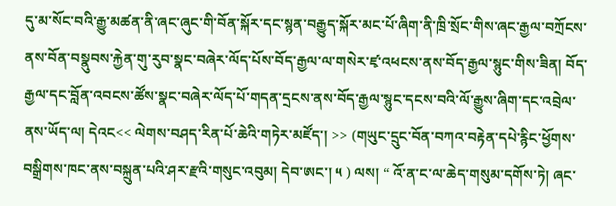དུ་མ་སོང་བའི་རྒྱུ་མཚན་ནི་ཞང་ཞུང་གི་བོན་སྐོར་དང་སྙན་བརྒྱུད་སྐོར་མང་པོ་ཞིག་ནི་ཁྲི་སྲོང་གིས་ཞང་རྒྱལ་བཀྲོངས་ནས་བོན་བསྣུབས་རྐྱེན་གུ་རུབ་སྣང་བཞེར་ལོད་པོས་བོད་རྒྱལ་ལ་གསེར་ཛྭ་འཕངས་ནས་བོད་རྒྱལ་སྙུང་གིས་ཟིན། བོད་རྒྱལ་དང་བློན་འབངས་ཚོས་སྣང་བཞེར་ལོད་པོ་གདན་དྲངས་ནས་བོད་རྒྱལ་སྙུང་དངས་བའི་ལོ་རྒྱུས་ཞིག་དང་འབྲེལ་ནས་ཡོད་ལ། དེའང<< ལེགས་བཤད་རིན་པོ་ཆེའི་གཏེར་མཛོད་། >> (གཡུང་དྲུང་བོན་བཀའ་བརྟེན་དཔེ་རྙིང་ཕྱོགས་བསྒྲིགས་ཁང་ནས་བསྐྲུན་པའི་ཤར་རྫའི་གསུང་འབུམ། དེབ་ཨང་། ༥ ) ལས། “ འོ་ན་ང་ལ་ཆེད་གསུམ་དགོས་ཏེ། ཞང་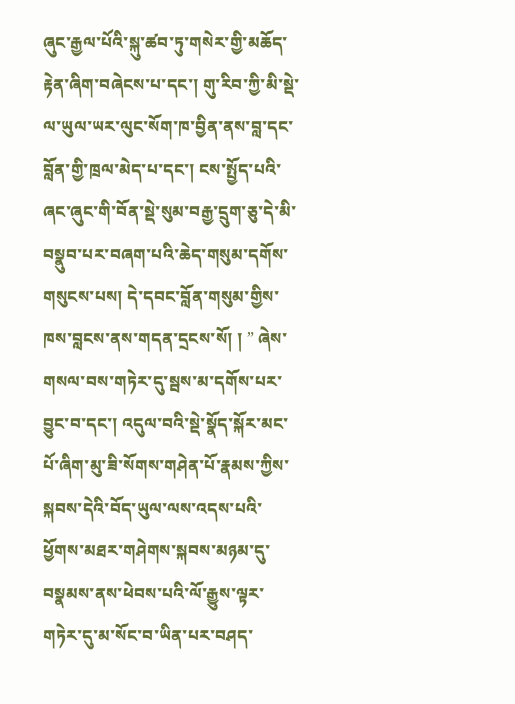ཞུང་རྒྱལ་པོའི་སྐུ་ཚབ་ཏུ་གསེར་གྱི་མཆོད་རྟེན་ཞིག་བཞེངས་པ་དང་། གུ་རིབ་ཀྱི་མི་སྡེ་ལ་ཡུལ་ཡར་ལུང་སོག་ཁ་བྱིན་ནས་བླ་དང་བློན་གྱི་ཁྲལ་མེད་པ་དང་། ངས་སྤྱོད་པའི་ཞང་ཞུང་གི་བོན་སྡེ་སུམ་བརྒྱ་དྲུག་ཅུ་དེ་མི་བསྣུབ་པར་བཞག་པའི་ཆེད་གསུམ་དགོས་གསུངས་པས། དེ་དབང་བློན་གསུམ་གྱིས་ཁས་བླངས་ནས་གདན་དྲངས་སོ། ། ” ཞེས་གསལ་བས་གཏེར་དུ་སྦས་མ་དགོས་པར་བྱུང་བ་དང་། འདུལ་བའི་སྡེ་སྣོད་སྐོར་མང་པོ་ཞིག་མུ་ཟི་སོགས་གཤེན་པོ་རྣམས་ཀྱིས་སྐབས་དེའི་བོད་ཡུལ་ལས་འདས་པའི་ཕྱོགས་མཐར་གཤེགས་སྐབས་མཉམ་དུ་བསྣམས་ནས་ཕེབས་པའི་ལོ་རྒྱུས་ལྟར་གཏེར་དུ་མ་སོང་བ་ཡིན་པར་བཤད་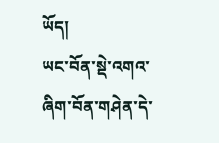ཡོད།
ཡང་བོན་སྡེ་འགའ་ཞིག་བོན་གཤེན་དེ་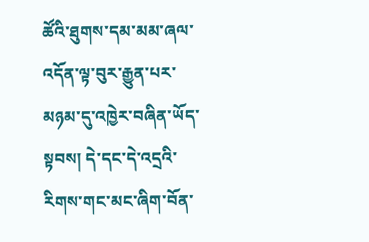ཚོའི་ཐུགས་དམ་མམ་ཞལ་འདོན་ལྟ་བུར་རྒྱུན་པར་མཉམ་དུ་འཁྱེར་བཞིན་ཡོད་སྟབས། དེ་དང་དེ་འདྲའི་རིགས་གང་མང་ཞིག་བོན་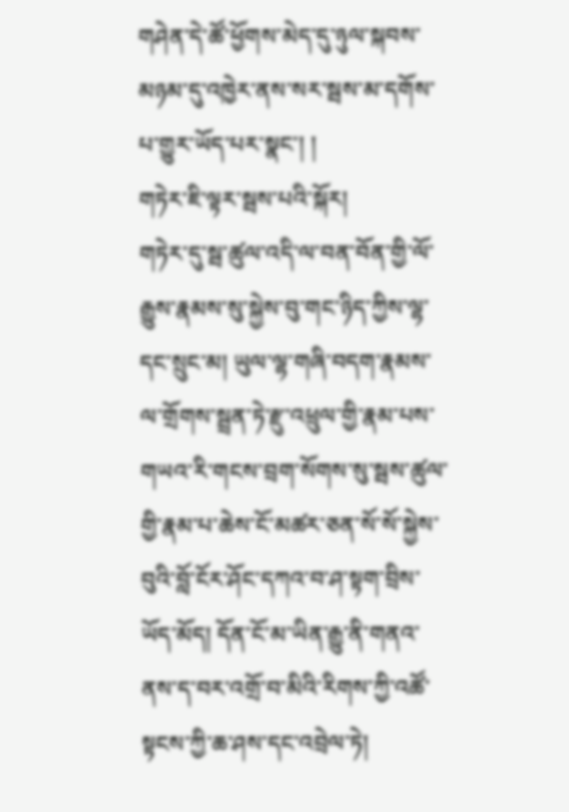གཤེན་དེ་ཚོ་ཕྱོགས་མེད་དུ་ཉུལ་སྐབས་མཉམ་དུ་འཁྱེར་ནས་སར་སྦས་མ་དགོས་པ་གྱུར་ཡོད་པར་སྣང་། །
གཏེར་ཇི་ལྟར་སྦས་པའི་སྐོར།
གཏེར་དུ་སྦ་ཚུལ་འདི་ལ་བན་བོན་གྱི་ལོ་རྒྱུས་རྣམས་སུ་སྐྱེས་བུ་གང་ཉིད་ཀྱིས་ལྷ་དང་སྲུང་མ། ཡུལ་ལྷ་གཞི་བདག་རྣམས་ལ་གྲོགས་སྦྲན་ཏེ་རྫུ་འཕྲུལ་གྱི་རྣམ་པས་གཡའ་རི་གངས་བྲག་སོགས་སུ་སྦས་ཚུལ་གྱི་རྣམ་པ་ཆེས་ངོ་མཚར་ཅན་སོ་སོ་སྐྱེས་བུའི་བློ་ངོར་ཤོང་དཀའ་བ་ཤ་སྟག་བྲིས་ཡོད་མོད། དོན་ངོ་མ་ཡིན་རྒྱུ་ནི་གནའ་ནས་ད་བར་འགྲོ་བ་མིའི་རིགས་ཀྱི་འཚོ་སྟངས་ཀྱི་ཆ་ཤས་དང་འབྲེལ་ཏེ།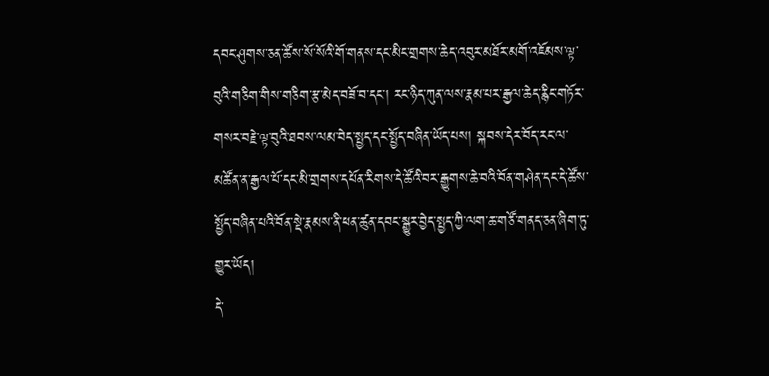དབང་ཤུགས་ཅན་ཚོས་སོ་སོའི་གོ་གནས་དང་མིང་གྲགས་ཆེད་འབུར་མཐོར་མགོ་འཇོམས་ལྟ་བུའི་གཅིག་གིས་གཅིག་རྩ་མེད་བཟོ་བ་དང་། རང་ཉིད་ཀུན་ལས་རྣམ་པར་རྒྱལ་ཆེད་རྙིང་གཏོར་གསར་བརྗེ་ལྟ་བུའི་ཐབས་ལམ་བེད་སྤྱད་དང་སྤྱོད་བཞིན་ཡོད་པས། སྐབས་དེར་བོད་རང་ལ་མཚོན་ན་རྒྱལ་པོ་དང་མི་གྲགས་དཔོན་རིགས་དེ་ཚོའི་བར་རྒྱུགས་ཆེ་བའི་བོན་གཤེན་དང་དེ་ཚོས་སྤྱོད་བཞིན་པའི་བོན་སྡེ་རྣམས་ནི་ཕན་ཚུན་དབང་སྒྱུར་བྱེད་སྤྱད་ཀྱི་ལག་ཆ་གཙོ་གནད་ཅན་ཞིག་ཏུ་གྱུར་ཡོད།
དེ་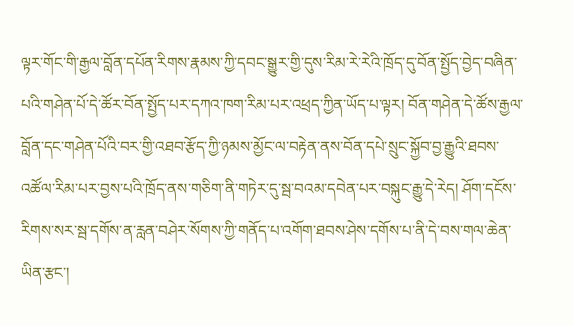ལྟར་གོང་གི་རྒྱལ་བློན་དཔོན་རིགས་རྣམས་ཀྱི་དབང་སྒྱུར་གྱི་དུས་རིམ་རེ་རེའི་ཁྲོད་དུ་བོན་སྤྱོད་བྱེད་བཞིན་པའི་གཤེན་པོ་དེ་ཚོར་བོན་སྤྱོད་པར་དཀའ་ཁག་རིམ་པར་འཕྲད་ཀྱིན་ཡོད་པ་ལྟར། བོན་གཤེན་དེ་ཚོས་རྒྱལ་བློན་དང་གཤེན་པོའི་བར་གྱི་འཐབ་རྩོད་ཀྱི་ཉམས་མྱོང་ལ་བརྟེན་ནས་བོན་དཔེ་སྲུང་སྐྱོབ་བྱ་རྒྱུའི་ཐབས་འཚོལ་རིམ་པར་བྱས་པའི་ཁྲོད་ནས་གཅིག་ནི་གཏེར་དུ་སྦ་བའམ་དབེན་པར་བསྐུང་རྒྱུ་དེ་རེད། ཤོག་དངོས་རིགས་སར་སྦ་དགོས་ན་རླན་བཤེར་སོགས་ཀྱི་གནོད་པ་འགོག་ཐབས་ཤེས་དགོས་པ་ནི་དེ་བས་གལ་ཆེན་ཡིན་རྩང་།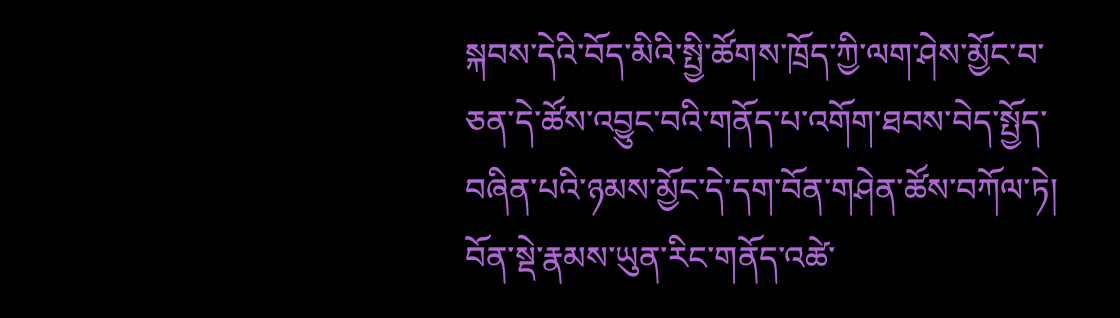སྐབས་དེའི་བོད་མིའི་སྤྱི་ཚོགས་ཁྲོད་ཀྱི་ལག་ཤེས་མྱོང་བ་ཅན་དེ་ཚོས་འབྱུང་བའི་གནོད་པ་འགོག་ཐབས་བེད་སྤྱོད་བཞིན་པའི་ཉམས་མྱོང་དེ་དག་བོན་གཤེན་ཚོས་བཀོལ་ཏེ། བོན་སྡེ་རྣམས་ཡུན་རིང་གནོད་འཚེ་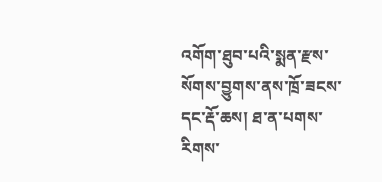འགོག་ཐུབ་པའི་སྨན་རྫས་སོགས་བྱུགས་ནས་ཁྲོ་ཟངས་དང་རྡོ་ཆས། ཐ་ན་པགས་རིགས་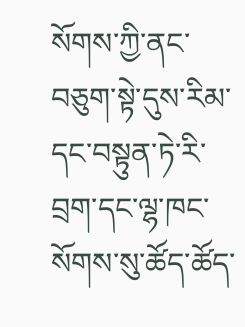སོགས་ཀྱི་ནང་བཅུག་སྟེ་དུས་རིམ་དང་བསྟུན་ཏེ་རི་བྲག་དང་ལྷ་ཁང་སོགས་སུ་ཚོད་ཚོད་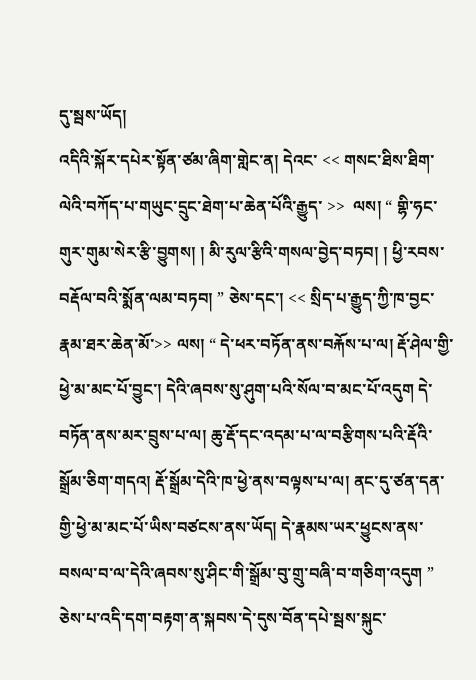དུ་སྦས་ཡོད།
འདིའི་སྐོར་དཔེར་སྟོན་ཙམ་ཞིག་གླེང་ན། དེའང་ << གསང་ཐིས་ཐིག་ལེའི་བཀོད་པ་གཡུང་དྲུང་ཐེག་པ་ཆེན་པོའི་རྒྱུད་ >>  ལས། “ གྷི་ཧང་གུར་གུམ་སེར་རྩི་བྱུགས། ། མི་རུལ་རྩིའི་གསལ་བྱེད་བཏབ། ། ཕྱི་རབས་བརྡོལ་བའི་སྨོན་ལམ་བཏབ། ” ཅེས་དང་། << སྲིད་པ་རྒྱུད་ཀྱི་ཁ་བྱང་རྣམ་ཐར་ཆེན་མོ་>> ལས། “ དེ་ཕར་བཏོན་ནས་བརྐོས་པ་ལ། རྡོ་ཤེལ་གྱི་ཕྱེ་མ་མང་པོ་བྱུང་། དེའི་ཞབས་སུ་ཤུག་པའི་སོལ་བ་མང་པོ་འདུག དེ་བཏོན་ནས་མར་བྲུས་པ་ལ། ཆུ་རྡོ་དང་འདམ་པ་ལ་བརྩིགས་པའི་རྡོའི་སྒྲོམ་ཅིག་གདའ། རྡོ་སྒྲོམ་དེའི་ཁ་ཕྱེ་ནས་བལྟས་པ་ལ། ནང་དུ་ཙན་དན་གྱི་ཕྱེ་མ་མང་པོ་ཡིས་བཙངས་ནས་ཡོད། དེ་རྣམས་ཡར་ཕྱུངས་ནས་བསལ་བ་ལ་དེའི་ཞབས་སུ་ཤིང་གི་སྒྲོམ་བུ་གྲུ་བཞི་བ་གཅིག་འདུག ” ཅེས་པ་འདི་དག་བརྟག་ན་སྐབས་དེ་དུས་བོན་དཔེ་སྦས་སྐུང་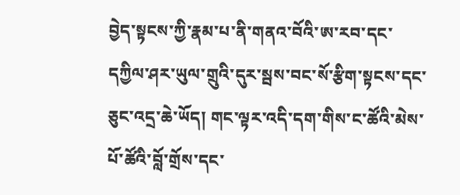བྱེད་སྟངས་ཀྱི་རྣམ་པ་ནི་གནའ་བོའི་ཨ་རབ་དང་དཀྱིལ་ཤར་ཡུལ་གྲུའི་དུར་སྦས་བང་སོ་རྩིག་སྟངས་དང་ཅུང་འདྲ་ཆེ་ཡོད། གང་ལྟར་འདི་དག་གིས་ང་ཚོའི་མེས་པོ་ཚོའི་བློ་གྲོས་དང་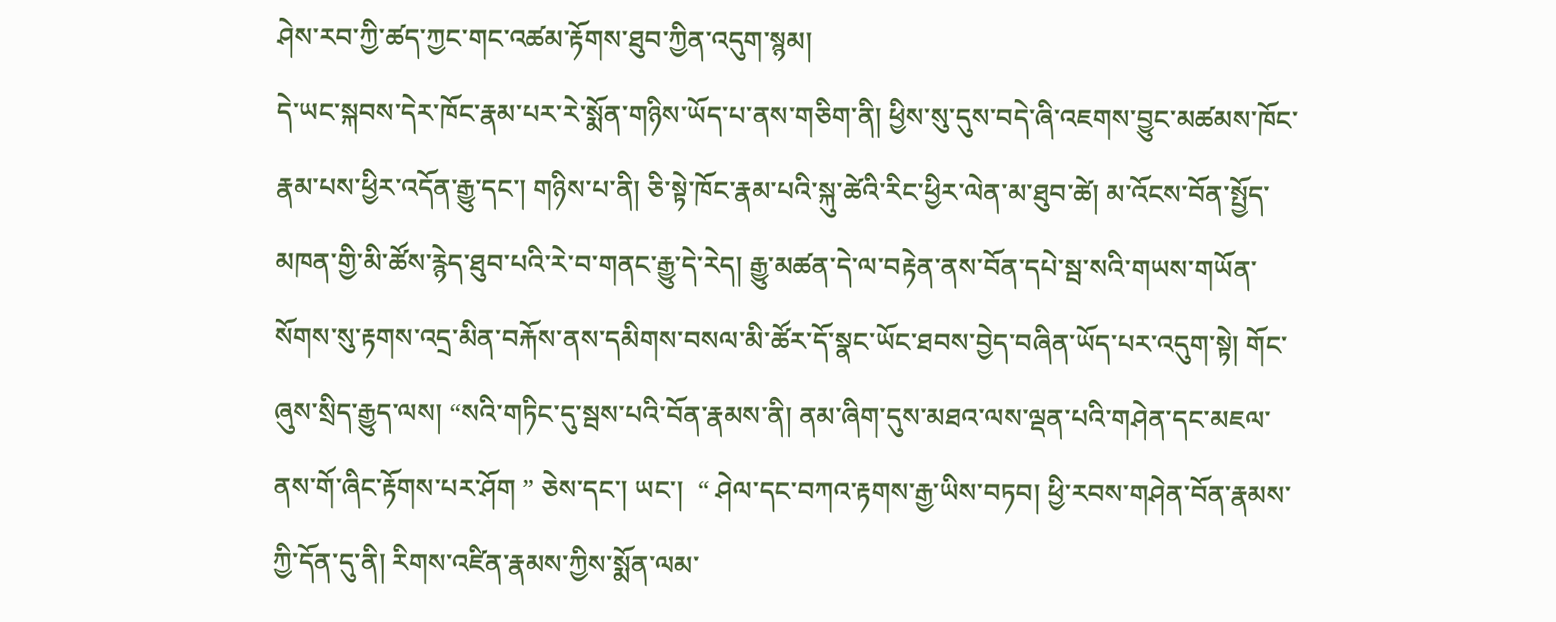ཤེས་རབ་ཀྱི་ཚད་ཀྱང་གང་འཚམ་རྟོགས་ཐུབ་ཀྱིན་འདུག་སྙམ།
དེ་ཡང་སྐབས་དེར་ཁོང་རྣམ་པར་རེ་སྨོན་གཉིས་ཡོད་པ་ནས་གཅིག་ནི། ཕྱིས་སུ་དུས་བདེ་ཞི་འཇགས་བྱུང་མཚམས་ཁོང་རྣམ་པས་ཕྱིར་འདོན་རྒྱུ་དང་། གཉིས་པ་ནི། ཅི་སྟེ་ཁོང་རྣམ་པའི་སྐུ་ཚེའི་རིང་ཕྱིར་ལེན་མ་ཐུབ་ཚེ། མ་འོངས་བོན་སྤྱོད་མཁན་གྱི་མི་ཚོས་རྙེད་ཐུབ་པའི་རེ་བ་གནང་རྒྱུ་དེ་རེད། རྒྱུ་མཚན་དེ་ལ་བརྟེན་ནས་བོན་དཔེ་སྦ་སའི་གཡས་གཡོན་སོགས་སུ་རྟགས་འདྲ་མིན་བརྐོས་ནས་དམིགས་བསལ་མི་ཚོར་དོ་སྣང་ཡོང་ཐབས་བྱེད་བཞིན་ཡོད་པར་འདུག་སྟེ། གོང་ཞུས་སྲིད་རྒྱུད་ལས། “སའི་གཏིང་དུ་སྦས་པའི་བོན་རྣམས་ནི། ནམ་ཞིག་དུས་མཐའ་ལས་ལྡན་པའི་གཤེན་དང་མཇལ་ནས་གོ་ཞིང་རྟོགས་པར་ཤོག ” ཅེས་དང་། ཡང་།  “ ཤེལ་དང་བཀའ་རྟགས་རྒྱ་ཡིས་བཏབ། ཕྱི་རབས་གཤེན་བོན་རྣམས་ཀྱི་དོན་དུ་ནི། རིགས་འཛིན་རྣམས་ཀྱིས་སྨོན་ལམ་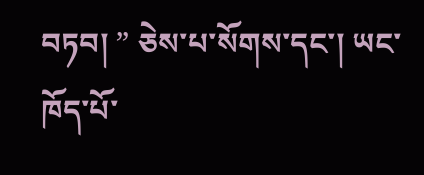བཏབ། ” ཅེས་པ་སོགས་དང་། ཡང་ཁོད་པོ་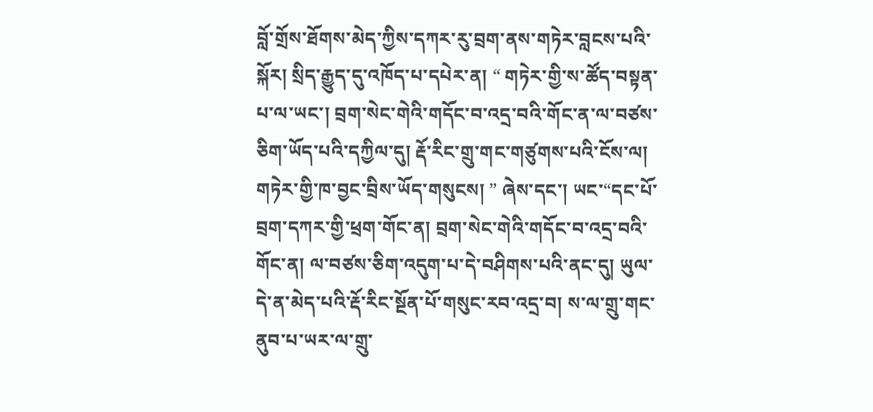བློ་གྲོས་ཐོགས་མེད་ཀྱིས་དཀར་རུ་བྲག་ནས་གཏེར་བླངས་པའི་སྐོར། སྲིད་རྒྱུད་དུ་འཁོད་པ་དཔེར་ན། “ གཏེར་གྱི་ས་ཚོད་བསྟན་པ་ལ་ཡང་། བྲག་སེང་གེའི་གདོང་བ་འདྲ་བའི་གོང་ན་ལ་བཙས་ཅིག་ཡོད་པའི་དཀྱིལ་དུ། རྡོ་རིང་གྲུ་གང་གཙུགས་པའི་ངོས་ལ། གཏེར་གྱི་ཁ་བྱང་བྲིས་ཡོད་གསུངས། ” ཞེས་དང་། ཡང་“དང་པོ་བྲག་དཀར་གྱི་ཕྲག་གོང་ན། བྲག་སེང་གེའི་གདོང་བ་འདྲ་བའི་གོང་ན། ལ་བཙས་ཅིག་འདུག་པ་དེ་བཤིགས་པའི་ནང་དུ། ཡུལ་དེ་ན་མེད་པའི་རྡོ་རིང་སྔོན་པོ་གསུང་རབ་འདྲ་བ། ས་ལ་གྲུ་གང་ནུབ་པ་ཡར་ལ་གྲུ་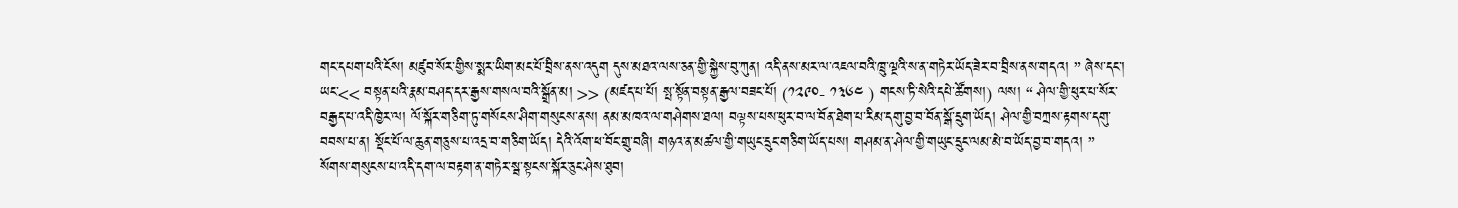གང་དཔག་པའི་ངོས། མཛུབ་སོར་གྱིས་སྨར་ཡིག་མང་པོ་བྲིས་ནས་འདུག དུས་མཐའ་ལས་ཅན་གྱི་སྐྱེས་བུ་ཀུན། འདི་ནས་མར་ལ་འཇལ་བའི་ཁྲུ་ལྔའི་ས་ན་གཏེར་ཡོད་ཟེར་བ་བྲིས་ནས་གདའ། ” ཞེས་དང་། ཡང་<< བསྟན་པའི་རྣམ་བཤད་དར་རྒྱས་གསལ་བའི་སྒྲོན་མ། >> (མཛད་པ་པོ། སྤ་སྟོན་བསྟན་རྒྱལ་བཟང་པོ། (༡༢༩༠- ༡༣༦༤ ) གངས་ཏི་སེའི་དཔེ་ཚོགས།) ལས། “ ཤེལ་གྱི་ཕུར་པ་སོར་བརྒྱད་པ་འདི་ཁྱེར་ལ། ལོ་སྐོར་གཅིག་ཏུ་གསོངས་ཤིག་གསུངས་ནས། ནམ་མཁའ་ལ་གཤེགས་ཐལ། བལྟས་པས་ཕུར་བ་ལ་བོན་ཐེག་པ་རིམ་དགུ་བྱ་བ་བོན་སྒོ་དྲུག་ཡོད། ཤེལ་གྱི་བཀྲས་རྟགས་དགུ་བབས་པ་ན། སྡོང་པོ་ལ་ཆུན་གཅུས་པ་འདྲ་བ་གཅིག་ཡོད། དེའི་འོག་ཕ་བོང་གྲུ་བཞི། གཉའ་ན་མཚལ་གྱི་གཡུང་དྲུང་གཅིག་ཡོད་པས། གཤམ་ན་ཤེལ་གྱི་གཡུང་དྲུང་ལམ་མེ་བ་ཡོད་བྱ་བ་གདའ། ”  སོགས་གསུངས་པ་འདི་དག་ལ་བརྟག་ན་གཏེར་སྦ་སྟངས་སྐོར་ཅུང་ཤེས་ཐུབ།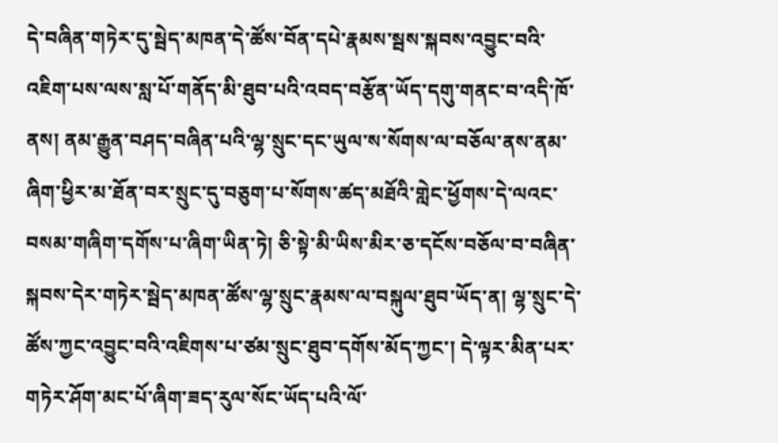དེ་བཞིན་གཏེར་དུ་སྦེད་མཁན་དེ་ཚོས་བོན་དཔེ་རྣམས་སྦས་སྐབས་འབྱུང་བའི་འཇིག་པས་ལས་སླ་པོ་གནོད་མི་ཐུབ་པའི་འབད་བརྩོན་ཡོད་དགུ་གནང་བ་འདི་ཁོ་ནས། ནམ་རྒྱུན་བཤད་བཞིན་པའི་ལྷ་སྲུང་དང་ཡུལ་ས་སོགས་ལ་བཅོལ་ནས་ནམ་ཞིག་ཕྱིར་མ་ཐོན་བར་སྲུང་དུ་བཅུག་པ་སོགས་ཚད་མཐོའི་གླེང་ཕྱོགས་དེ་ལའང་བསམ་གཞིག་དགོས་པ་ཞིག་ཡིན་ཏེ། ཅི་སྟེ་མི་ཡིས་མིར་ཅ་དངོས་བཅོལ་བ་བཞིན་སྐབས་དེར་གཏེར་སྦེད་མཁན་ཚོས་ལྷ་སྲུང་རྣམས་ལ་བསྐུལ་ཐུབ་ཡོད་ན། ལྷ་སྲུང་དེ་ཚོས་ཀྱང་འབྱུང་བའི་འཇིགས་པ་ཙམ་སྲུང་ཐུབ་དགོས་མོད་ཀྱང་། དེ་ལྟར་མིན་པར་གཏེར་ཤོག་མང་པོ་ཞིག་ཟད་རུལ་སོང་ཡོད་པའི་ལོ་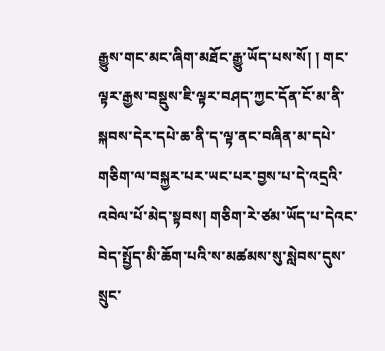རྒྱུས་གང་མང་ཞིག་མཐོང་རྒྱུ་ཡོད་པས་སོ། ། གང་ལྟར་རྒྱས་བསྡུས་ཇི་ལྟར་བཤད་ཀྱང་དོན་ངོ་མ་ནི་སྐབས་དེར་དཔེ་ཆ་ནི་ད་ལྟ་ནང་བཞིན་མ་དཔེ་གཅིག་ལ་བསྐྱར་པར་ཡང་པར་བྱས་པ་དེ་འདྲའི་འབེལ་པོ་མེད་སྟབས། གཅིག་རེ་ཙམ་ཡོད་པ་དེའང་བེད་སྤྱོད་མི་ཆོག་པའི་ས་མཚམས་སུ་སླེབས་དུས་སྲུང་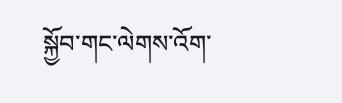སྐྱོབ་གང་ལེགས་འོག་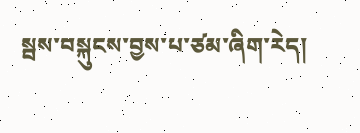སྦས་བསྐུངས་བྱས་པ་ཙམ་ཞིག་རེད།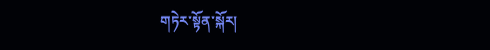གཏེར་སྟོན་སྐོར།